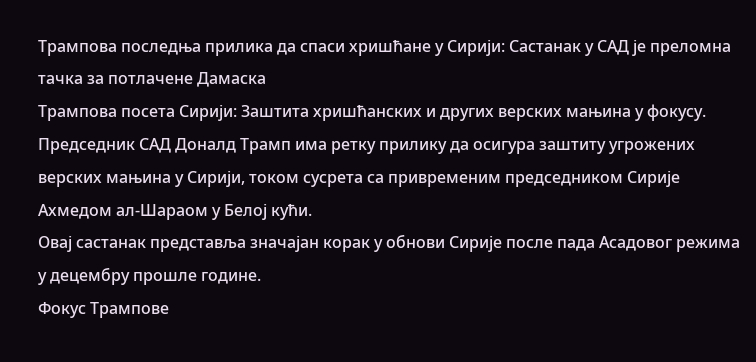Трампова последња прилика да спаси хришћане у Сирији: Састанак у САД је преломна тачка за потлачене Дамаска
Трампова посета Сирији: Заштита хришћанских и других верских мањина у фокусу.
Председник САД Доналд Трамп има ретку прилику да осигура заштиту угрожених верских мањина у Сирији, током сусрета са привременим председником Сирије Ахмедом ал-Шараом у Белој кући.
Овај састанак представља значајан корак у обнови Сирије после пада Асадовог режима у децембру прошле године.
Фокус Трампове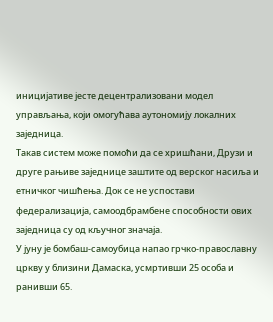иницијативе јесте децентрализовани модел управљања, који омогућава аутономију локалних заједница.
Такав систем може помоћи да се хришћани, Друзи и друге рањиве заједнице заштите од верског насиља и етничког чишћења. Док се не успостави федерализација, самоодбрамбене способности ових заједница су од кључног значаја.
У јуну је бомбаш-самоубица напао грчко-православну цркву у близини Дамаска, усмртивши 25 особа и ранивши 65.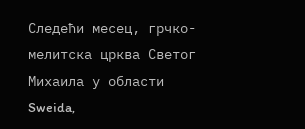Следећи месец, грчко-мелитска црква Светог Михаила у области Sweida,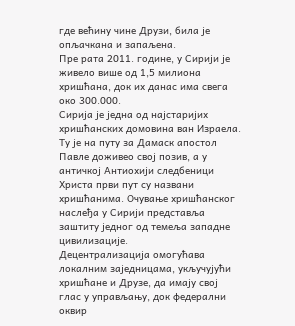где већину чине Друзи, била је опљачкана и запаљена.
Пре рата 2011. године, у Сирији је живело више од 1,5 милиона хришћана, док их данас има свега око 300.000.
Сирија је једна од најстаријих хришћанских домовина ван Израела. Ту је на путу за Дамаск апостол Павле доживео свој позив, а у античкој Антиохији следбеници Христа први пут су названи хришћанима. Очување хришћанског наслеђа у Сирији представља заштиту једног од темеља западне цивилизације.
Децентрализација омогућава локалним заједницама, укључујући хришћане и Друзе, да имају свој глас у управљању, док федерални оквир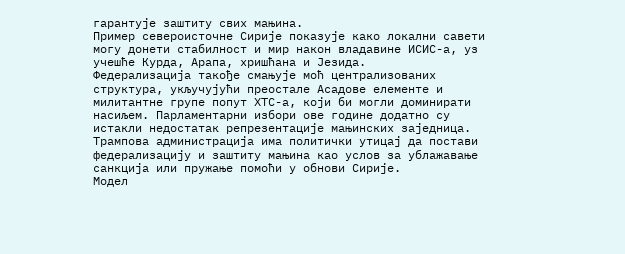гарантује заштиту свих мањина.
Пример североисточне Сирије показује како локални савети могу донети стабилност и мир након владавине ИСИС-а, уз учешће Курда, Арапа, хришћана и Језида.
Федерализација такође смањује моћ централизованих структура, укључујући преостале Асадове елементе и милитантне групе попут ХТС-а, који би могли доминирати насиљем. Парламентарни избори ове године додатно су истакли недостатак репрезентације мањинских заједница.
Трампова администрација има политички утицај да постави федерализацију и заштиту мањина као услов за ублажавање санкција или пружање помоћи у обнови Сирије.
Модел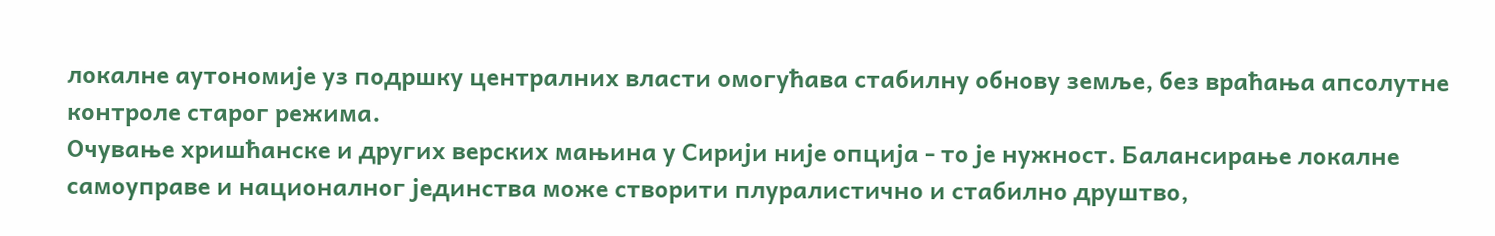локалне аутономије уз подршку централних власти омогућава стабилну обнову земље, без враћања апсолутне контроле старог режима.
Очување хришћанске и других верских мањина у Сирији није опција - то је нужност. Балансирање локалне самоуправе и националног јединства може створити плуралистично и стабилно друштво,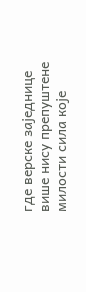где верске заједнице више нису препуштене милости сила које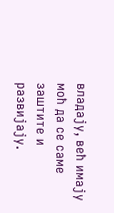владају, већ имају моћ да се саме заштите и развијају.